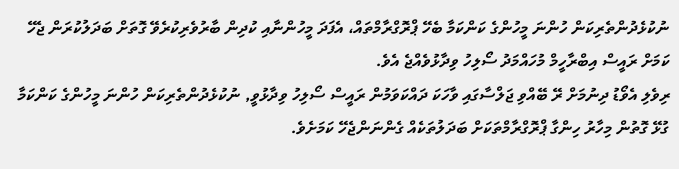ނުކުޅެދުންތެރިކަން ހުންނަ މީހުންގެ ކަންކަމާ ބެހޭ ޕްރޮގްރާމްތައް، އެފަދަ މީހުންނާއި ކުދިން ބާރުވެރިކުރެވޭ ގޮތަށް ބަދަލުކުރަން ޖެހޭ ކަމަށް ރައީސް އިބްރާހީމް މުހައްމަދު ސޯލިހު ވިދާޅުވެއްޖެ އެވެ.
ރިވެލި އެވޯޑު ދިނުމަށް ރޭ ބޭއްވި ޖަލްސާގައި ވާހަކަ ދައްކަވަމުން ރައީސް ސޯލިހު ވިދާޅުވީ, ނުކުޅެދުންތެރިކަން ހުންނަ މީހުންގެ ކަންކަމާ ގުޅޭ ގޮތުން މިހާރު ހިންގާ ޕްރޮގްރާމްތަކަށް ބަދަލުތަކެއް ގެންނަންޖެހޭ ކަމަށެވެ.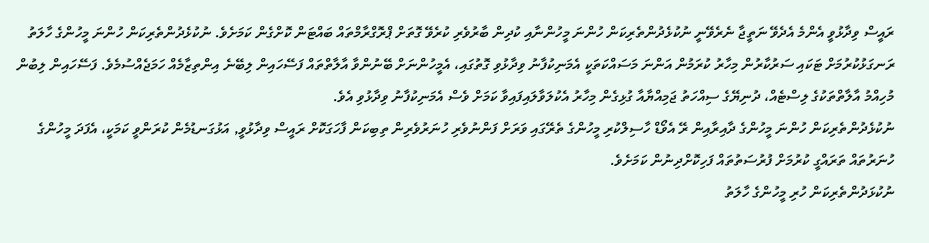ރައީސް ވިދާޅުވީ އެންމެ އެދެވޭ ނަތީޖާ ނެރެވޭނީ ނުކުޅެދުންތެރިކަން ހުންނަ މީހުންނާއި ކުދިން ބާރުވެރި ކުރެވޭ ގޮތަށް ޕްރޮގްރާމްތައް ބައްޓަން ކޮށްގެން ކަމަށެވެ. ނުކުޅެދުންތެރިކަން ހުންނަ މީހުންގެ ހާލަތު ރަނގަޅުކުރުމަށް ޓަކައި ސަރުކާރުން މިހާރު ކުރަމުން އަންނަ މަސައްކަތަކީ އެމަނިކުފާނު ވިދާޅުވި ގޮތުގައި، އެމީހުންނަށް ބޭނުންވާ އާލާތްތައް ފަސޭހައިން ލިބޭނެ އިންތިޒާމެއް ހަމަޖެއްސުމެވެ. ފަސޭހައިން ލިބުން މުހިއްމު އާލާތްތަކުގެ ލިސްޓެއް، ދުނިޔޭގެ ސިއްހަތު ޖަމިއްޔާއާ ގުޅިގެން މިހާރު އެކުލަވާލައިފައިވާ ކަމަށް ވެސް އެމަނިކުފާނު ވިދާޅުވި އެވެ.
ނުކުޅެދުންތެރިކަން ހުންނަ މީހުންގެ ދާއިރާއިން ރޭ އެވޯޑް ހާސިލްކުރި މީހުންގެ ތެރޭގައި ވަރަށް ފަންނުވެރި ހުނަރުވެރިން ތިބިކަން ފާހަގަކޮށް ރައީސް ވިދާޅުވީ, އަޅުގަނޑުމެން ކުރަންވީ ކަމަކީ، އެފަދަ މީހުންގެ ހުނަރުތައް ތަރައްގީ ކުރުމަށް ފުރުސަތުތައް ފަހިކޮށްދިނުން ކަމަށެވެ.
ނުކުޅަދުންތެރިކަން ހުރި މީހުންގެ ހާލަތު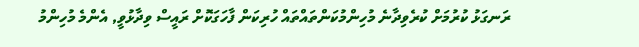ރަނގަޅު ކުރުމަށް ކުރެވިދާނެ މުހިންމުކަންތައްތައް ހުރިކަން ފާހަގަކޮށް ރައީސް ވިދާޅުވީ, އެންމެ މުހިންމު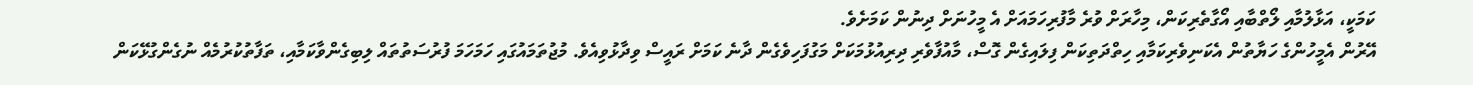ކަމަކީ، އަޅާލުމާއި ލޯތްބާއި އޯގާތެރިކަން، މިހާރަށް ވުރެ މާފުރިހަމައަށް އެ މީހުނަށް ދިނުން ކަމަށެވެ.
އޭރުން އެމީހުންގެ ހަޔާތުން އެކަނިވެރިކަމާއި ހިތްދަތިކަން ފިލައިގެން ގޮސް، މާއުފާވެރި ދިރިއުޅުމަކަށް މަގުފަހިވެގެން ދާނެ ކަމަށް ރައީސް ވިދާޅުވިއެވެ. މުޖުތަމައުގައި ހަމަހަމަ ފުރުސަތުތައް ލިބިގެންވާކަމާއި، ތަފާތުކުރުމެއް ނުގެންގުޅޭކަން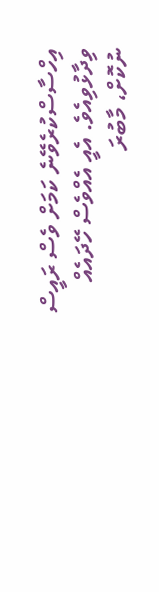އިހްސާސްކުރެވޭނެ ކަމަށް ވެސް ރައީސް ވިދާޅުވިއެވެ. އެއީ އެއްވެސް ހޭދައެއް ނުކޮށް، މާބުރަ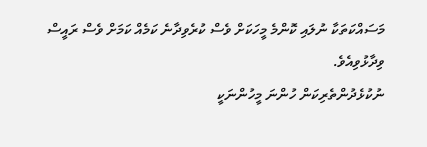މަސައްކަތަކާ ނުލައި ކޮންމެ މީހަކަށް ވެސް ކުރެވިދާނެ ކަމެއް ކަމަށް ވެސް ރައީސް ވިދާޅުވިއެވެ.
ނުކުޅެދުންތެރިކަން ހުންނަ މީހުންނަކީ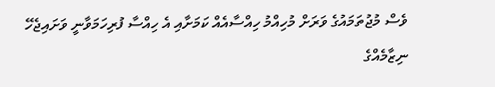ވެސް މުޖުތަމައުގެ ވަރަށް މުހިއްމު ހިއްސާއެއް ކަމަށާއި އެ ހިއްސާ ފުރިހަމަވާނީ ވަށައިޖެހޭ ނިޒާމެއްގެ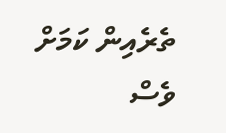ތެރެއިން ކަމަށް ވެސް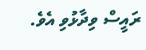ރައީސް ވިދާޅުވި އެވެ.